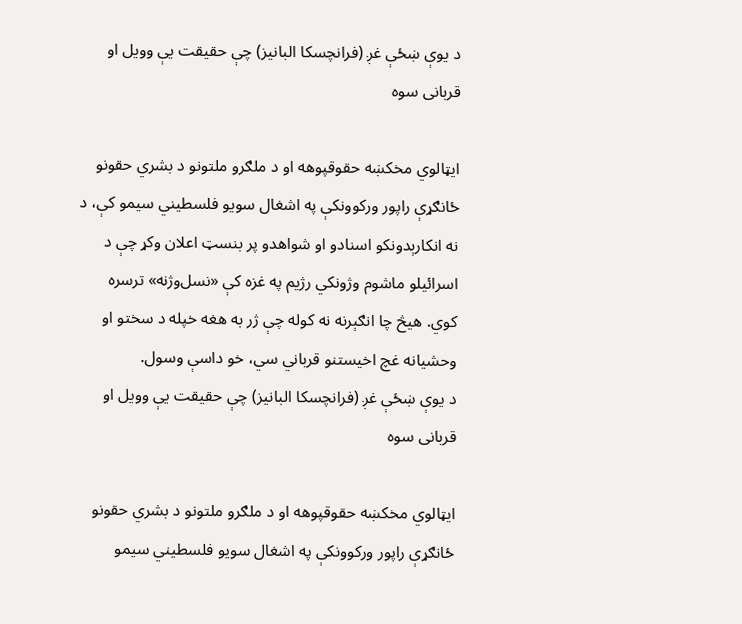د یوې ښځې غږ (فرانچسکا البانیز) چې حقیقت یې وویل او قربانی سوه

ایټالوي مخکښه حقوقپوهه او د ملګرو ملتونو د بشري حقونو ځانګړې راپور ورکوونکې په اشغال سویو فلسطیني سیمو کې، د نه انکارېدونکو اسنادو او شواهدو پر بنسټ اعلان وکړ چې د اسرائیلو ماشوم وژونکي رژیم په غزه کې «نسل‌وژنه» ترسره کوي. هیڅ چا انګېرنه نه کوله چې ژر به هغه خپله د سختو او وحشیانه غچ اخیستنو قرباني سي، خو داسې وسول.
د یوې ښځې غږ (فرانچسکا البانیز) چې حقیقت یې وویل او قربانی سوه

ایټالوي مخکښه حقوقپوهه او د ملګرو ملتونو د بشري حقونو ځانګړې راپور ورکوونکې په اشغال سویو فلسطیني سیمو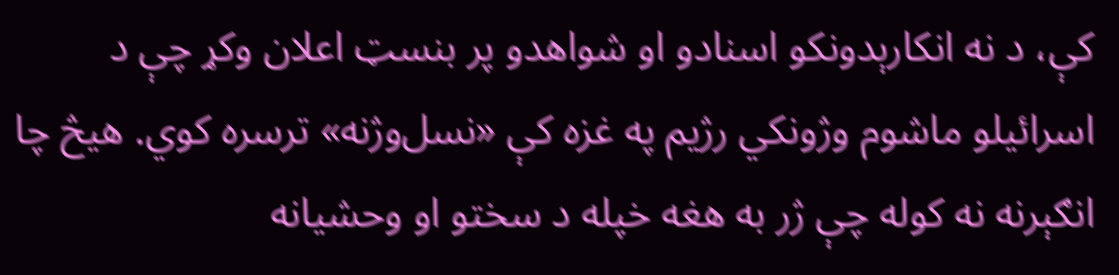کې، د نه انکارېدونکو اسنادو او شواهدو پر بنسټ اعلان وکړ چې د اسرائیلو ماشوم وژونکي رژیم په غزه کې «نسل‌وژنه» ترسره کوي. هیڅ چا انګېرنه نه کوله چې ژر به هغه خپله د سختو او وحشیانه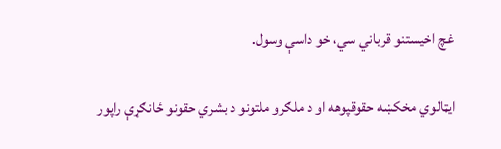غچ اخیستنو قرباني سي، خو داسې وسول.

ایټالوي مخکښه حقوقپوهه او د ملګرو ملتونو د بشري حقونو ځانګړې راپور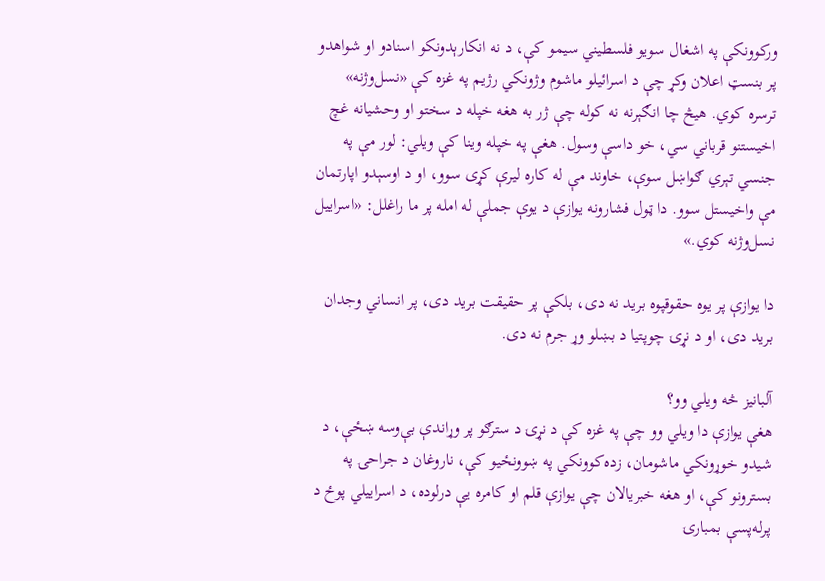ورکوونکې په اشغال سویو فلسطیني سیمو کې، د نه انکارېدونکو اسنادو او شواهدو پر بنسټ اعلان وکړ چې د اسرائیلو ماشوم وژونکي رژیم په غزه کې «نسل‌وژنه» ترسره کوي. هیڅ چا انګېرنه نه کوله چې ژر به هغه خپله د سختو او وحشیانه غچ اخیستنو قرباني سي، خو داسې وسول. هغې په خپله وینا کې ویلي: لور مې په جنسي تېري ګواښل سوې، خاوند مې له کاره لیرې کړی سوو، او د اوسېدو اپارتمان مې واخیستل سوو. دا ټول فشارونه یوازې د یوې جملې له امله پر ما راغلل: «اسراییل نسل‌وژنه کوي.»

دا یوازې پر یوه حقوقپوه برید نه دی، بلکې پر حقیقت برید دی، پر انساني وجدان برید دی، او د نړۍ چوپتیا د بښلو وړ جرم نه دی.

آلبانیز څه ویلي وو؟
هغې یوازې دا ویلي وو چې په غزه کې د نړۍ د سترګو پر وړاندې بې‌وسه ښځې، د شیدو خوړونکي ماشومان، زده‌کوونکي په ښوونځیو کې، ناروغان د جراحۍ په بسترونو کې، او هغه خبریالان چې یوازې قلم او کامره یې درلوده، د اسراییلي پوځ د پرله‌پسې بمبارۍ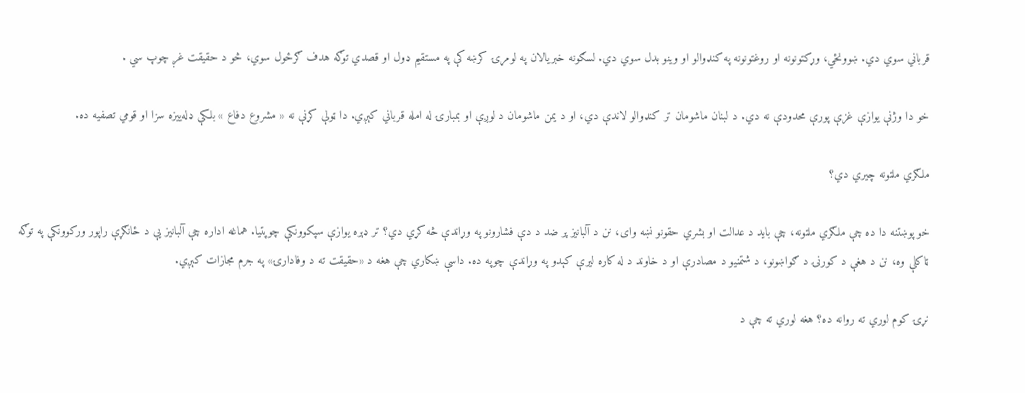قرباني سوي دي. ښوونځي، وړکتونونه او روغتونونه په کنډوالو او وینو بدل سوي دي. لسګونه خبریالان په لومړۍ کرښه کې په مستقیم ډول او قصدي توګه هدف ګرځول سوي، څو د حقیقت غږ چوپ سي .

خو دا وژنې یوازې غزې پورې محدودې نه دي. د لبنان ماشومان تر کنډوالو لاندې دي، او د یمن ماشومان د لوږې او بمبارۍ له امله قرباني کېږي. دا ټولې کړنې نه « مشروع دفاع » بلکې ډله‌ییزه سزا او قومي تصفیه ده.

ملګري ملتونه چيري دي؟

خو پوښتنه دا ده چې ملګري ملتونه، چې باید د عدالت او بشري حقونو نښه وای، نن د آلبانیز پر ضد د دې فشارونو په وړاندې څه کړي دي؟ تر ډېره یوازې سپکوونکې چوپتیا. هماغه اداره چې آلبانیز یې د ځانګړې راپور ورکوونکې په توګه ټاکلې وه، نن د هغې د کورنۍ د ګواښونو، د شتمنیو د مصادرې او د خاوند د له کاره لیرې کېدو په وړاندې چوپه ده. داسې ښکاري چې هغه د «حقیقت ته د وفادارۍ» په جرم مجازات کېږي.

نړۍ کوم لوري ته روانه ده؟ هغه لوري ته چې د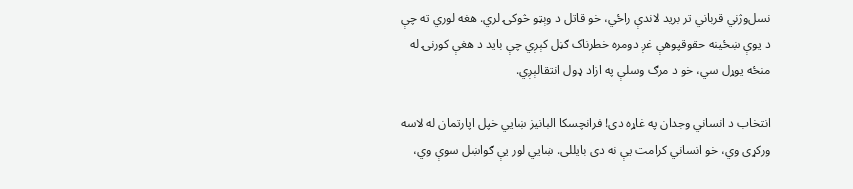نسل‌وژني قرباني تر برید لاندې راځي، خو قاتل د وېټو څوکۍ لري. هغه لوري ته چې د یوې ښځینه حقوقپوهې غږ دومره خطرناک ګڼل کېږي چې باید د هغې کورنۍ له منځه یوړل سي، خو د مرګ وسلې په ازاد ډول انتقالېږي.

انتخاب د انساني وجدان په غاړه دی! فرانچسکا البانیز ښايي خپل اپارتمان له لاسه ورکړی وي، خو انساني کرامت یې نه دی بایللی. ښايي لور یې ګواښل سوې وي،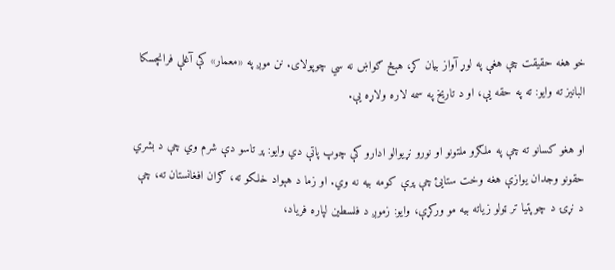خو هغه حقیقت چې هغې په لوړ آواز بیان کړ، هېڅ ګواښ نه سي چوپولای. نن موږ په «معمار» کې آغلې فرانچسکا البانیز ته وایو: ته په حقه یې، او د تاریخ په سمه لاره ولاړه یې.

او هغو کسانو ته چې په ملګرو ملتونو او نورو نړیوالو ادارو کې چوپ پاتې دي وایو: پر تاسو دې شرم وي چې د بشري حقونو وجدان یوازې هغه وخت ستایئ چې پرې کومه بیه نه وي. او زما د هېواد خلکو ته، ګران افغانستان ته، چې د نړۍ د چوپتیا تر ټولو زیاته بیه مو ورکړې، وایو: زموږ د فلسطین لپاره فریاد،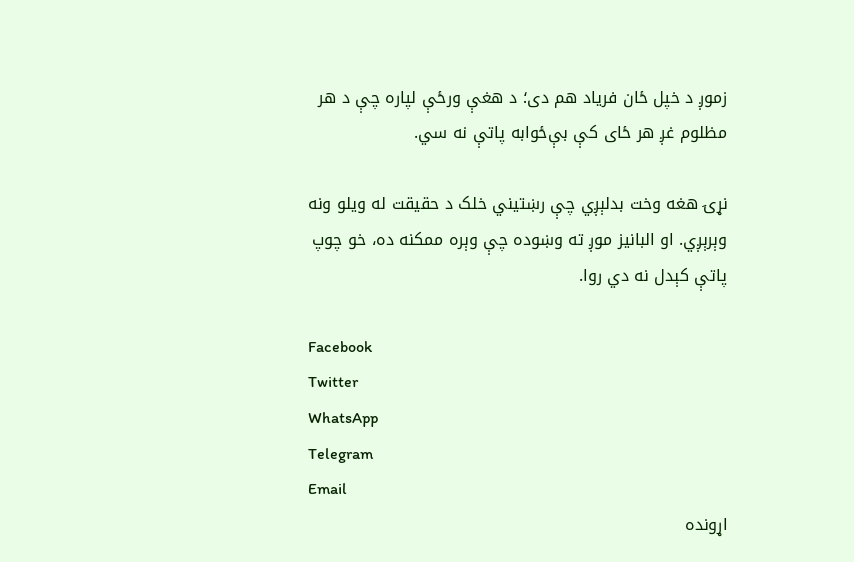زموږ د خپل ځان فریاد هم دی؛ د هغې ورځې لپاره چې د هر مظلوم غږ هر ځای کې بې‌ځوابه پاتې نه سي.

نړۍ هغه وخت بدلېږي چې رښتیني خلک د حقیقت له ویلو ونه وېرېږي. او البانیز موږ ته وښوده چې وېره ممکنه ده، خو چوپ پاتې کېدل نه دي روا.

Facebook
Twitter
WhatsApp
Telegram
Email
اړونده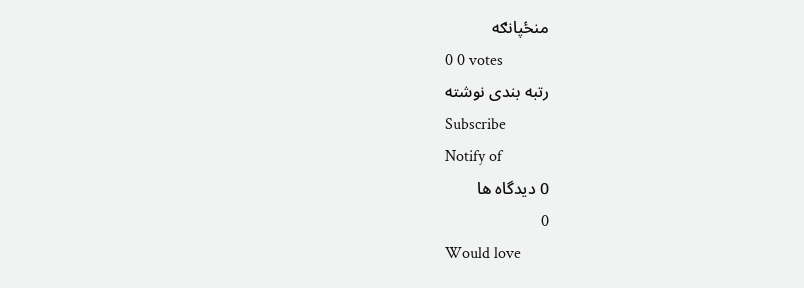منځپانګه
0 0 votes
رتبه بندی نوشته
Subscribe
Notify of
0 دیدگاه ها
0
Would love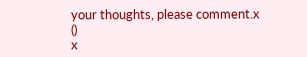your thoughts, please comment.x
()
x